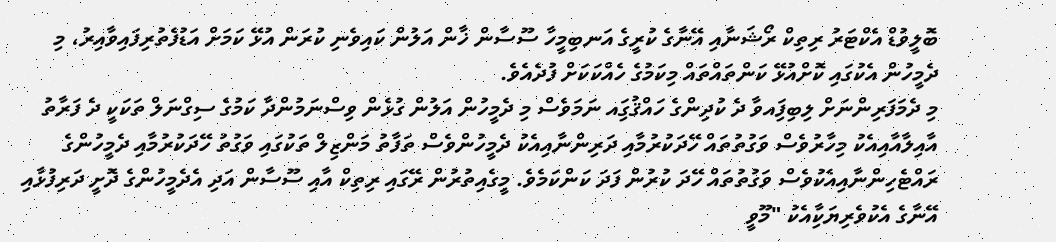ބޮލީވުޑް އެކްޓަރު ރިތިކް ރޯޝަނާއި އޭނާގެ ކުރީގެ އަނބިމީހާ ސޫސާން ޚާން އަލުން ކައިވެނި ކުރަން އުޅޭ ކަމަށް އަޑުފެތުރިފައިވާއިރު، މި ދެމީހުން އެކުގައި ކޮށްއުޅޭ ކަންތައްތައް މިކަމުގެ ހެއްކަކަށް ފުދެއެވެ.
މި ދެމަފަރިންނަށް ލިބިފަިއވާ ދެ ކުދިންގެ ހައްޤުގަިއ ނަމަވެސް މި ދެމީހުން އަލުން ގުޅެން ވިސްނަމުންދާ ކަމުގެ ސިގްނަލް ތަކަކީ ދެ ފަރާތު އާއިލާއާއިއެކު މިހާރުވެސް ވަގުތުތައް ހޭދަކުރުމާއި ދަރިންނާއިއެކު ދެމީހުންވެސް ތަފާތު މަންޒިލް ތަކުގައި ވަގުތު ހޭދަކުރުމާއި ދެމީހުންގެ ރައްޓެހިންނާއިއެކުވެސް ވަގުތުތައް ހޭދަ ކުރުން ފަދަ ކަންކަމެވެ. މީގެއިތުރުން ރޭގައި ރިތިކް އާއި ސޫސާން އަދި އެދެމީހުންގެ ދޮށީ ދަރިފުޅާއި އޭނާގެ އެކުވެރިޔަކާިއެކު "މޫވީ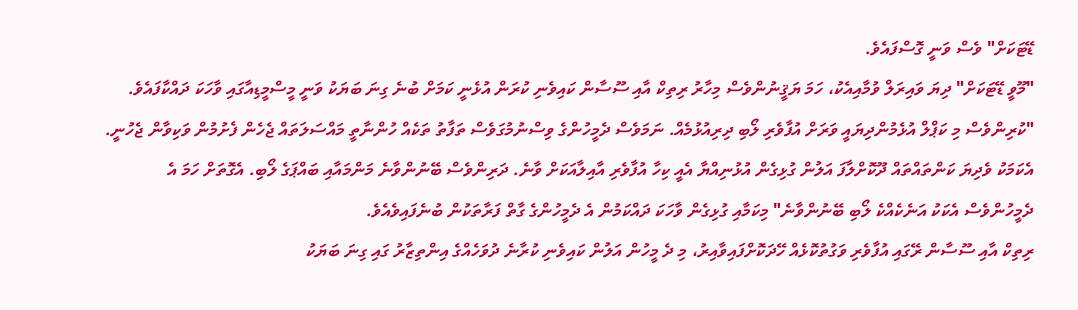ޑޭޓަކަށް" ވެސް ވަނީ ގޮސްފައެވެ.
"މޫވީ ޑޭޓަކަށް" ދިޔަ ވައިރަލް ވުމާއިއެކު، ހަމަ ޔަޤީނުންވެސް މިހާރު ރިތިކް އާއި ސޫސާން ކައިވެނި ކުރަން އުޅެނީ ކަމަށް ބުނެ ގިނަ ބަޔަކު ވަނީ މީސްމީޑިއާގައި ވާހަކަ ދައްކާފައެވެ.
"ކުރިންވެސް މި ކަޕްލް އުޅެމުންދިޔައީ ވަރަށް އުފާވެރި ލޯބި ދިރިއުޅުމެއް. ނަމަވެސް ދެމީހުންގެ ވިސްނުމުގަވެސް ތަފާތު ތަކެއް ހުންނާތީ މައްސަލަތައް ޖެހެން ފެށުމުން ވަކިވާން ޖެހުނީ. އެކަމަކު ވެދިޔަ ކަންތައްތައް ދޫކޮށްލާފަ އަލުން ގުޅިގެން އުޅުނިއްޔާ އެއީ ކިހާ އުފާވެރި އާއިލާއަކަށް ވާނެ. ދަރިންވެސް ބޭނުންވާނެ މަންމައާއި ބައްޕަގެ ލޯބި. އެގޮތަށް ހަމަ އެ ދެމީހުންވެސް އެކަކު އަނެކެއްކެ ލޯބި ބޭނުންވާނެ" މިކަމާއި ގުޅިގެން ވާހަކަ ދައްކަމުން އެ ދެމީހުންގެ ގާތް ފަރާތަކުން ބުނެފައިވެއެވެ.
ރިތިކް އާއި ސޫސާން ރޭގައި އުފާވެރި ވަގުތުކޮޅެއް ހޭދަކޮށްފައިވާއިރު، މި ދެ މީހުން އަލުން ކައިވެނި ކުރާނެ ދުވަހެއްގެ އިންތިޒާރު ގައި ގިނަ ބަޔަކު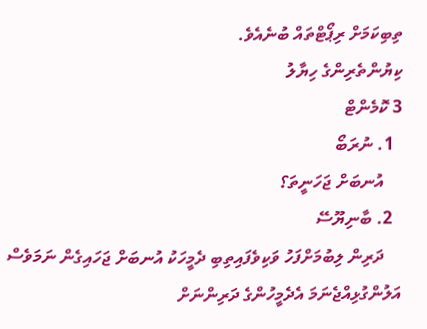ތިބިކަމަށް ރިޕޯޓްތައް ބުނެއެވެ.
ކިޔުންތެރިންގެ ހިޔާލު
3 ކޮމެންޓް
  1. ނުރަބޯ
    އުނބަށް ޖަހަނީތަ؟
  2. ބާނިޔޫސޭ
    ދަރިން ލިބުމަށްފަހު ވަކިވެފައިތިބި ދެމީހަކު އުނބަށް ޖަހައިގެން ނަމަވެސް އަލުންގުޅިއްޖެނަމަ އެދެމީހުންގެ ދަރިންނަށް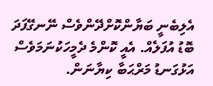އެލިބެނީ ބަޔާންކޮށްދޭންވެސް ނޭނގޭފަދަ ބޮޑު އުފަލެއް. އެއީ ކޮންމެ ދެމީހަކުނަމަވެސް އަޅުގަނޑު މަރްޙަބާ ކިޔާނަން.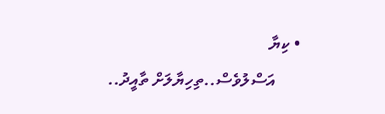• ކިޔާ
      އަސްލުވެސް..ތިހިޔާލަށް ތާއީދު..